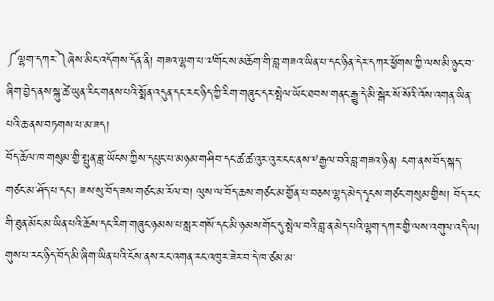༼ལྷག་དཀར་༽ཞེས་མིང་འདོགས་དོན་ནི། གཟའ་ལྷག་པ་༧གོང་ས་མཆོག་གི་བླ་གཟའ་ཡིན་པ་དང་ཉིན་དེར་དཀར་ཕྱོགས་ཀྱི་ལས་མི་ཉུང་བ་ཞིག་བྱེད་ནས་སྐུ་ཚེ་ཡུན་རིང་གནས་པའི་སྨོན་འདུན་དང་རང་ཉིད་ཀྱི་རིག་གཞུང་དར་སྤེལ་ཡོང་ཐབས་གནང་རྒྱུ་དེ་མི་སྒེར་སོ་སོའི་འོས་འགན་ཡིན་པའི་ཆ་ནས་བཏགས་པ་མ་ཟད།
བོད་ཆོལ་ཁ་གསུམ་གྱི་སྤུན་ཟླ་ཡོངས་ཀྱིས་དཔུང་པ་མཉམ་གཤིབ་དང་ཚ་ཚ་འུར་འུར་ངང་ནས་༸རྒྱལ་བའི་བླ་གཟའ་ཉིན། ངག་ནས་བོད་སྐད་གཙང་མ་ཤོད་པ་དང་། ཟས་སུ་བོད་ཟས་གཙང་མ་རོལ་བ། ལུས་ལ་བོད་ཆས་གཙང་མ་གྱོན་པ་བཅས་ལྷད་མེད་དྭངས་གཙང་གསུམ་གྱིས། བོད་རང་གི་ཐུན་མོང་མ་ཡིན་པའི་ཆོས་དང་རིག་གཞུང་ཉམས་པ་སླར་གསོ་དང་མི་ཉམས་གོང་དུ་སྤེལ་བའི་བླ་ན་མེད་པའི་ལྷག་དཀར་གྱི་ལས་འགུལ་འདི་ལ། གུས་པ་རང་ཉིད་བོད་མི་ཞིག་ཡིན་པའི་ངོས་ནས་རང་འགན་རང་འཁུར་ཟེར་བ་དེ་ཁ་ཙམ་མ་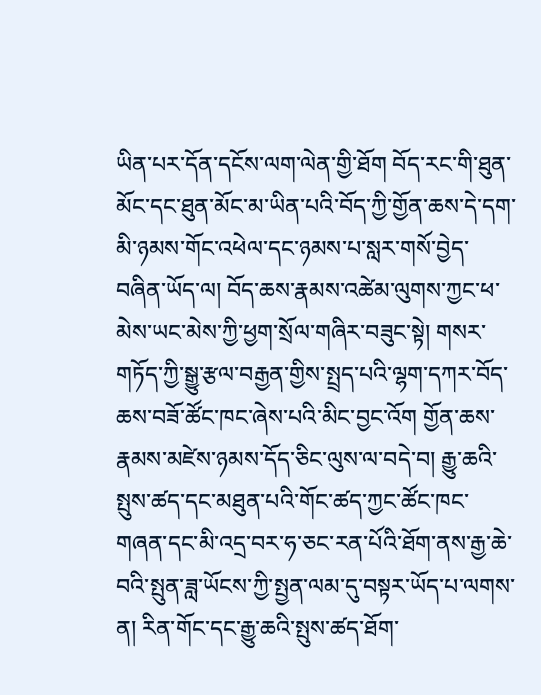ཡིན་པར་དོན་དངོས་ལག་ལེན་གྱི་ཐོག བོད་རང་གི་ཐུན་མོང་དང་ཐུན་མོང་མ་ཡིན་པའི་བོད་ཀྱི་གྱོན་ཆས་དེ་དག་མི་ཉམས་གོང་འཕེལ་དང་ཉམས་པ་སླར་གསོ་བྱེད་བཞིན་ཡོད་ལ། བོད་ཆས་རྣམས་འཚེམ་ལུགས་ཀྱང་ཕ་མེས་ཡང་མེས་ཀྱི་ཕྱག་སྲོལ་གཞིར་བཟུང་སྟེ། གསར་གཏོད་ཀྱི་སྒྱུ་རྩལ་བརྒྱན་གྱིས་སྤྲད་པའི་ལྷག་དཀར་བོད་ཆས་བཟོ་ཚོང་ཁང་ཞེས་པའི་མིང་བྱང་འོག གྱོན་ཆས་རྣམས་མཛེས་ཉམས་དོད་ཅིང་ལུས་ལ་བདེ་བ། རྒྱུ་ཆའི་སྤུས་ཚད་དང་མཐུན་པའི་གོང་ཚད་ཀྱང་ཚོང་ཁང་གཞན་དང་མི་འདྲ་བར་ཧ་ཅང་རན་པོའི་ཐོག་ནས་རྒྱ་ཆེ་བའི་སྤུན་ཟླ་ཡོངས་ཀྱི་སྤྱན་ལམ་དུ་བསྟར་ཡོད་པ་ལགས་ན། རིན་གོང་དང་རྒྱུ་ཆའི་སྤུས་ཚད་ཐོག་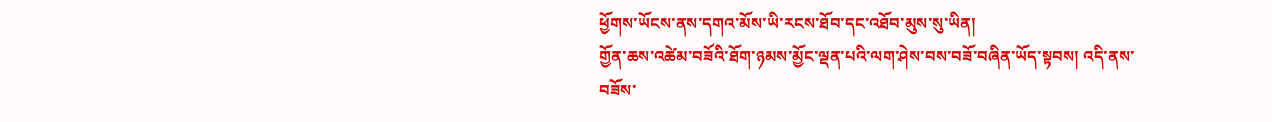ཕྱོགས་ཡོངས་ནས་དགའ་མོས་ཡི་རངས་ཐོབ་དང་འཐོབ་མུས་སུ་ཡིན།
གྱོན་ཆས་འཚེམ་བཟོའི་ཐོག་ཉམས་མྱོང་ལྡན་པའི་ལག་ཤེས་བས་བཟོ་བཞིན་ཡོད་སྟབས། འདི་ནས་བཟོས་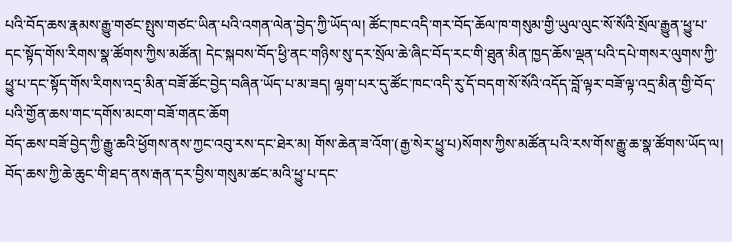པའི་བོད་ཆས་རྣམས་རྒྱུ་གཙང་སྤུས་གཙང་ཡིན་པའི་འགན་ལེན་བྱེད་ཀྱི་ཡོད་ལ། ཚོང་ཁང་འདི་གར་བོད་ཆོལ་ཁ་གསུམ་གྱི་ཡུལ་ལུང་སོ་སོའི་སྲོལ་རྒྱུན་ཕྱུ་པ་དང་སྟོད་གོས་རིགས་སྣ་ཚོགས་ཀྱིས་མཚོན། དེང་སྐབས་བོད་ཕྱི་ནང་གཉིས་སུ་དར་སྲོལ་ཆེ་ཞིང་བོད་རང་གི་ཐུན་མིན་ཁྱད་ཆོས་ལྡན་པའི་དཔེ་གསར་ལུགས་ཀྱི་ཕྱུ་པ་དང་སྟོད་གོས་རིགས་འདྲ་མིན་བཟོ་ཚོང་བྱེད་བཞིན་ཡོད་པ་མ་ཟད། ལྷག་པར་དུ་ཚོང་ཁང་འདི་རུ་དོ་བདག་སོ་སོའི་འདོད་བློ་ལྟར་བཟོ་ལྟ་འདྲ་མིན་གྱི་བོད་པའི་གྱོན་ཆས་གང་དགོས་མངག་བཟོ་གནང་ཆོག
བོད་ཆས་བཟོ་བྱེད་ཀྱི་རྒྱུ་ཆའི་ཕྱོགས་ནས་ཀྱང་འབུ་རས་དང་ཐེར་མ། གོས་ཆེན་ཟ་འོག་(རྒྱ་སེར་ཕྱུ་པ)སོགས་ཀྱིས་མཚོན་པའི་རས་གོས་རྒྱུ་ཆ་སྣ་ཚོགས་ཡོད་ལ། བོད་ཆས་ཀྱི་ཆེ་ཆུང་གི་ཐད་ནས་རྒན་དར་བྱིས་གསུམ་ཚང་མའི་ཕྱུ་པ་དང་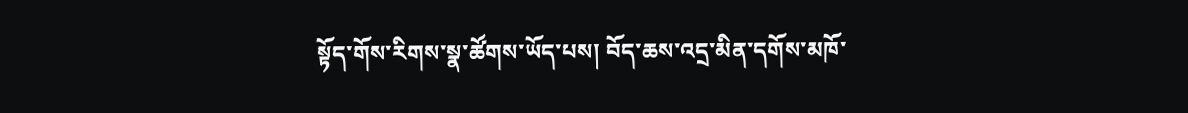སྟོད་གོས་རིགས་སྣ་ཚོགས་ཡོད་པས། བོད་ཆས་འདྲ་མིན་དགོས་མཁོ་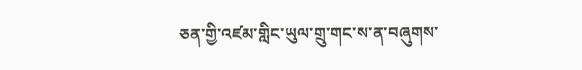ཅན་གྱི་འཛམ་གླིང་ཡུལ་གྲུ་གང་ས་ན་བཞུགས་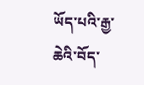ཡོད་པའི་རྒྱ་ཆེའི་བོད་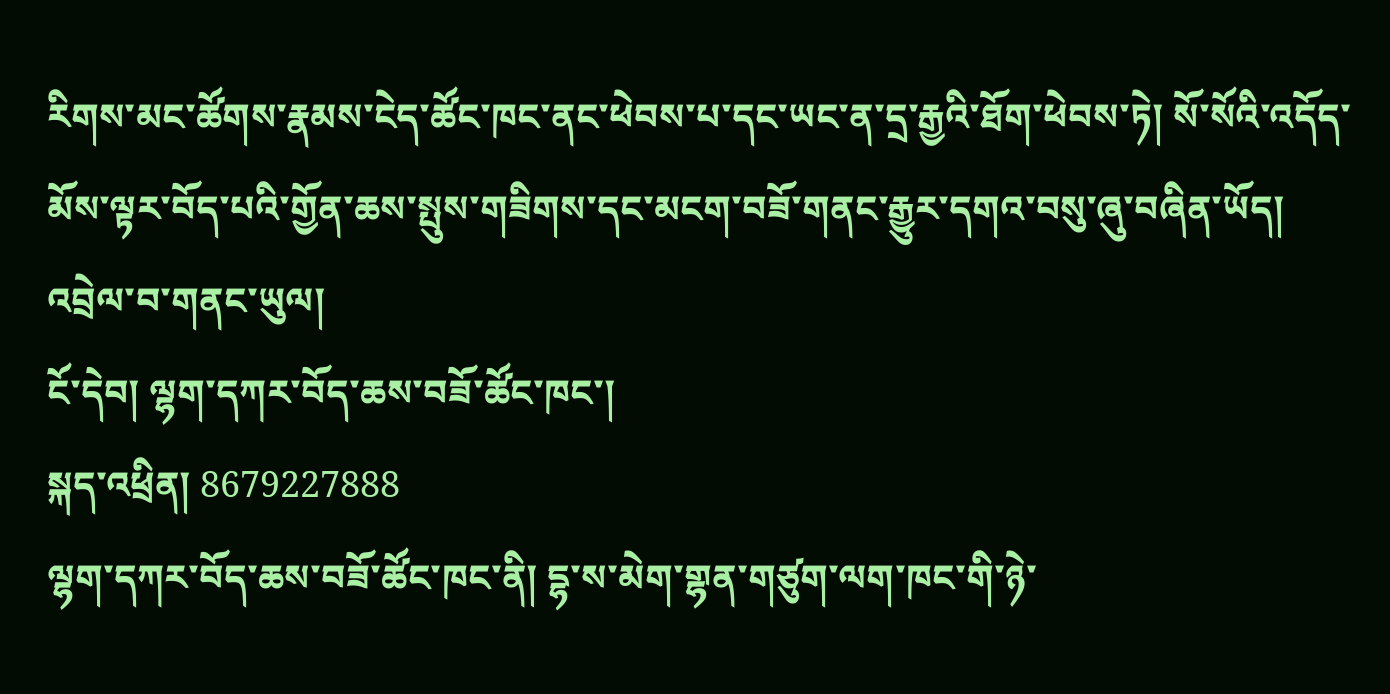རིགས་མང་ཚོགས་རྣམས་ངེད་ཚོང་ཁང་ནང་ཕེབས་པ་དང་ཡང་ན་དྲ་རྒྱའི་ཐོག་ཕེབས་ཏེ། སོ་སོའི་འདོད་མོས་ལྟར་བོད་པའི་གྱོན་ཆས་སྤུས་གཟིགས་དང་མངག་བཟོ་གནང་རྒྱུར་དགའ་བསུ་ཞུ་བཞིན་ཡོད།
འབྲེལ་བ་གནང་ཡུལ།
ངོ་དེབ། ལྷག་དཀར་བོད་ཆས་བཟོ་ཚོང་ཁང་།
སྐད་འཕྲིན། 8679227888
ལྷག་དཀར་བོད་ཆས་བཟོ་ཚོང་ཁང་ནི། དྷ་ས་མེག་གྷན་གཙུག་ལག་ཁང་གི་ཉེ་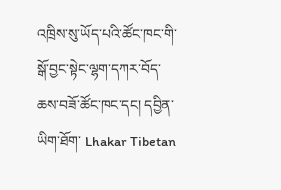འཁྲིས་སུ་ཡོད་པའི་ཚོང་ཁང་གི་སྒོ་བྱང་སྟེང་ལྷག་དཀར་བོད་ཆས་བཟོ་ཚོང་ཁང་དང། དབྱིན་ཡིག་ཐོག་ Lhakar Tibetan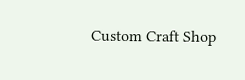Custom Craft Shop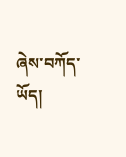ཞེས་བཀོད་ཡོད།